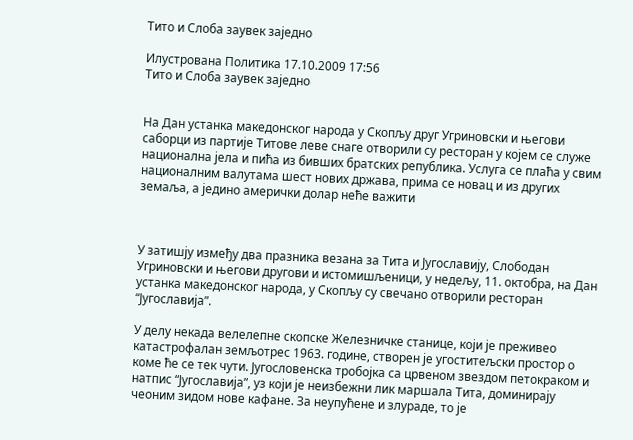Тито и Слоба заувек заједно

Илустрована Политика 17.10.2009 17:56
Тито и Слоба заувек заједно


На Дан устанка македонског народа у Скопљу друг Угриновски и његови саборци из партије Титове леве снаге отворили су ресторан у којем се служе национална јела и пића из бивших братских република. Услуга се плаћа у свим националним валутама шест нових држава, прима се новац и из других земаља, а једино амерички долар неће важити



У затишју између два празника везана за Тита и Југославију, Слободан Угриновски и његови другови и истомишљеници, у недељу, 11. октобра, на Дан устанка македонског народа, у Скопљу су свечано отворили ресторан “Југославија”.

У делу некада велелепне скопске Железничке станице, који је преживео катастрофалан земљотрес 1963. године, створен је угоститељски простор о коме ће се тек чути. Југословенска тробојка са црвеном звездом петокраком и натпис “Југославија”, уз који је неизбежни лик маршала Тита, доминирају чеоним зидом нове кафане. За неупућене и злураде, то је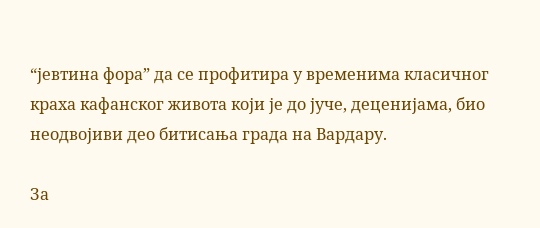“јевтина фора” да се профитира у временима класичног краха кафанског живота који је до јуче, деценијама, био неодвојиви део битисања града на Вардару.

За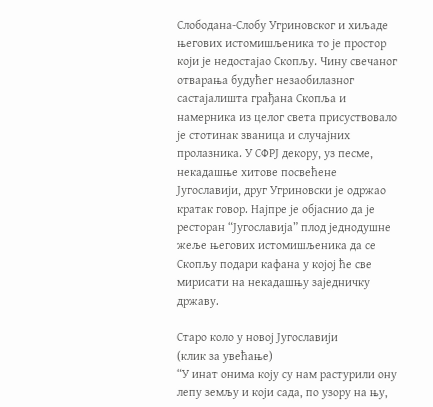Слободана-Слобу Угриновског и хиљаде његових истомишљеника то је простор који је недостајао Скопљу. Чину свечаног отварања будућег незаобилазног састајалишта грађана Скопља и намерника из целог света присуствовало је стотинак званица и случајних пролазника. У СФРЈ декору, уз песме, некадашње хитове посвећене Југославији, друг Угриновски је одржао кратак говор. Најпре је објаснио да је ресторан “Југославија” плод једнодушне жеље његових истомишљеника да се Скопљу подари кафана у којој ће све мирисати на некадашњу заједничку државу.

Старо коло у новој Југославији
(клик за увећање)
“У инат онима коју су нам растурили ону лепу земљу и који сада, по узору на њу,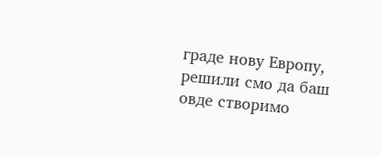граде нову Европу, решили смо да баш овде створимо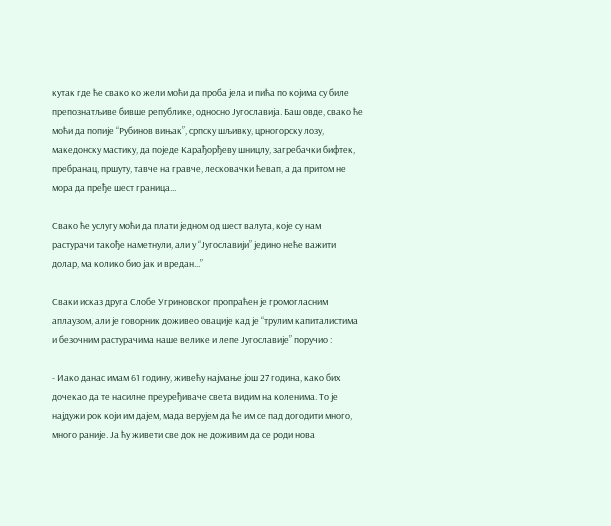кутак где ће свако ко жели моћи да проба јела и пића по којима су биле препознатљиве бивше републике, односно Југославија. Баш овде, свако ће моћи да попије “Рубинов вињак”, српску шљивку, црногорску лозу, македонску мастику, да поједе Карађорђеву шницлу, загребачки бифтек, пребранац, пршуту, тавче на гравче, лесковачки ћевап, а да притом не мора да пређе шест граница...

Свако ће услугу моћи да плати једном од шест валута, које су нам растурачи такође наметнули, али у “Југославији” једино неће важити долар, ма колико био јак и вредан...”

Сваки исказ друга Слобе Угриновског пропраћен је громогласним аплаузом, али је говорник доживео овације кад је “трулим капиталистима и безочним растурачима наше велике и лепе Југославије” поручио :

- Иако данас имам 61 годину, живећу најмање још 27 година, како бих дочекао да те насилне преуређиваче света видим на коленима. То је најдужи рок који им дајем, мада верујем да ће им се пад догодити много, много раније. Ја ћу живети све док не доживим да се роди нова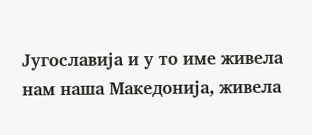Југославија и у то име живела нам наша Македонија, живела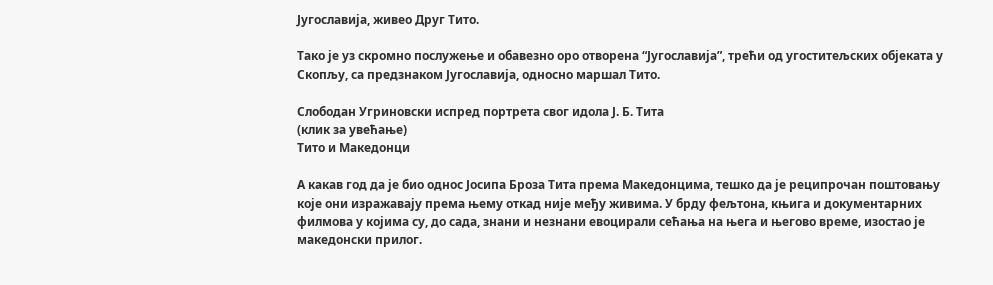Југославија, живео Друг Тито.

Тако је уз скромно послужење и обавезно оро отворена “Југославија”, трећи од угоститељских објеката у Скопљу, са предзнаком Југославија, односно маршал Тито.

Слободан Угриновски испред портрета свог идола Ј. Б. Тита
(клик за увећање)
Тито и Македонци

А какав год да је био однос Јосипа Броза Тита према Македонцима, тешко да је реципрочан поштовању које они изражавају према њему откад није међу живима. У брду фељтона, књига и документарних филмова у којима су, до сада, знани и незнани евоцирали сећања на њега и његово време, изостао је македонски прилог.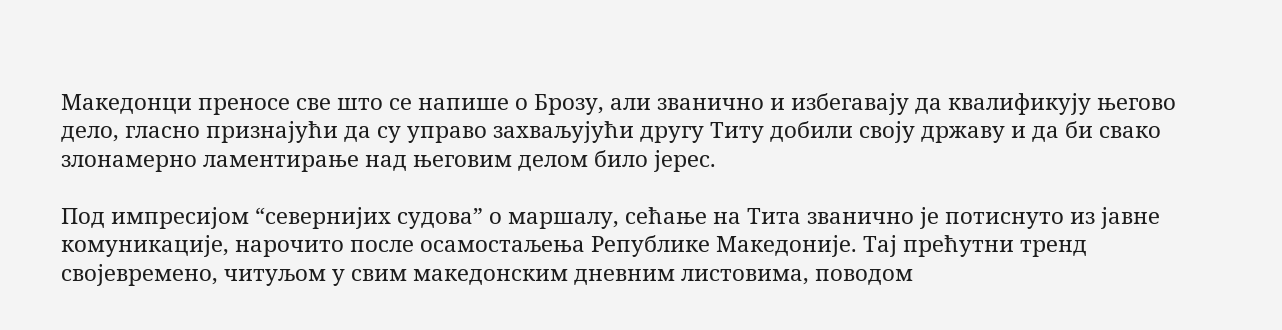Македонци преносе све што се напише о Брозу, али званично и избегавају да квалификују његово дело, гласно признајући да су управо захваљујући другу Титу добили своју државу и да би свако злонамерно ламентирање над његовим делом било јерес.

Под импресијом “севернијих судова” о маршалу, сећање на Тита званично је потиснуто из јавне комуникације, нарочито после осамостаљења Републике Македоније. Тај прећутни тренд својевремено, читуљом у свим македонским дневним листовима, поводом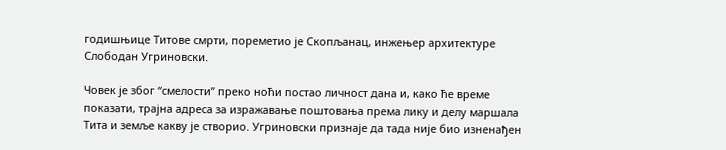годишњице Титове смрти, пореметио је Скопљанац, инжењер архитектуре Слободан Угриновски.

Човек је због “смелости” преко ноћи постао личност дана и, како ће време показати, трајна адреса за изражавање поштовања према лику и делу маршала Тита и земље какву је створио. Угриновски признаје да тада није био изненађен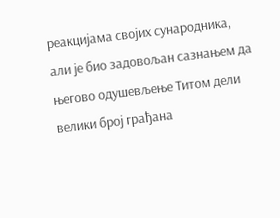реакцијама својих сународника, али је био задовољан сазнањем да његово одушевљење Титом дели велики број грађана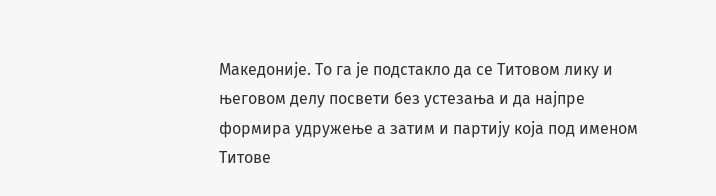Македоније. То га је подстакло да се Титовом лику и његовом делу посвети без устезања и да најпре формира удружење а затим и партију која под именом Титове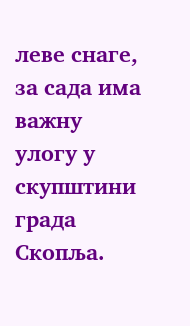леве снаге, за сада има важну улогу у скупштини града Скопља.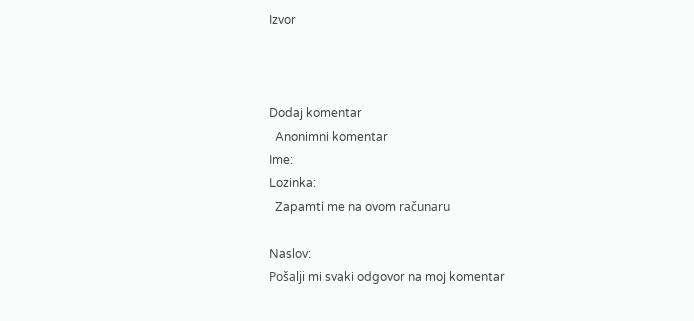Izvor



Dodaj komentar
  Anonimni komentar
Ime:
Lozinka:
  Zapamti me na ovom računaru

Naslov:
Pošalji mi svaki odgovor na moj komentar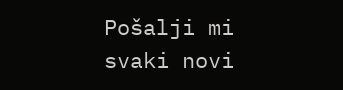Pošalji mi svaki novi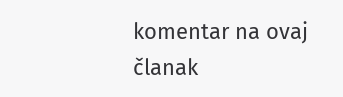komentar na ovaj članak